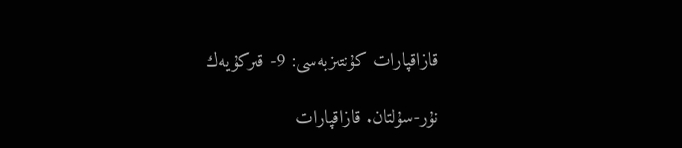قازاقپارات كۇنتىزبەسى: 9- قىركۇيەك

نۇر-سۇلتان. قازاقپارات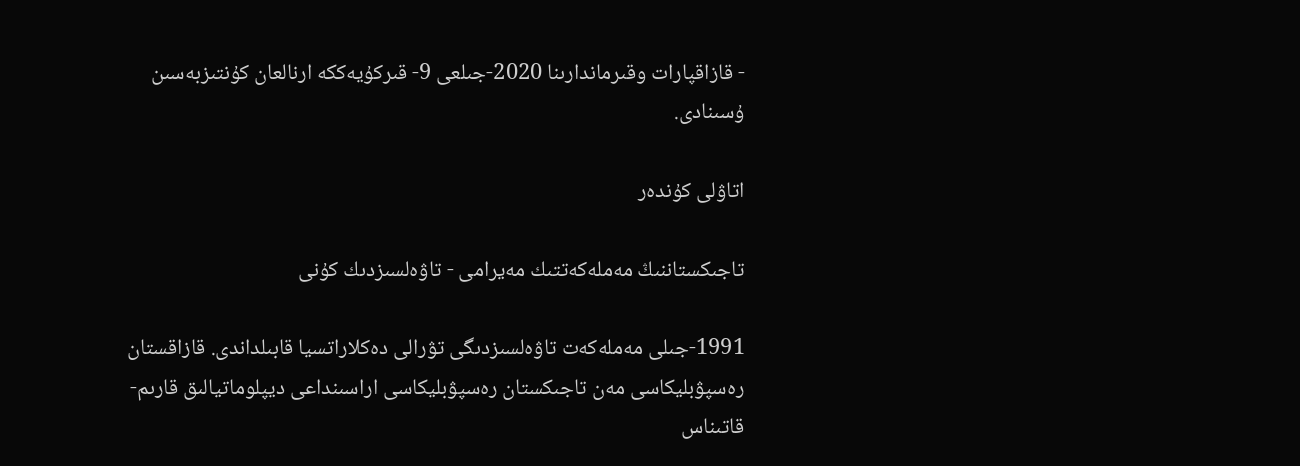- قازاقپارات وقىرماندارىنا 2020-جىلعى 9- قىركۇيەككە ارنالعان كۇنتىزبەسىن ۇسىنادى.

اتاۋلى كۇندەر

تاجىكستاننىڭ مەملەكەتتىك مەيرامى - تاۋەلسىزدىك كۇنى

1991-جىلى مەملەكەت تاۋەلسىزدىگى تۋرالى دەكلاراتسيا قابىلداندى. قازاقستان رەسپۋبليكاسى مەن تاجىكستان رەسپۋبليكاسى اراسىنداعى ديپلوماتيالىق قارىم-قاتىناس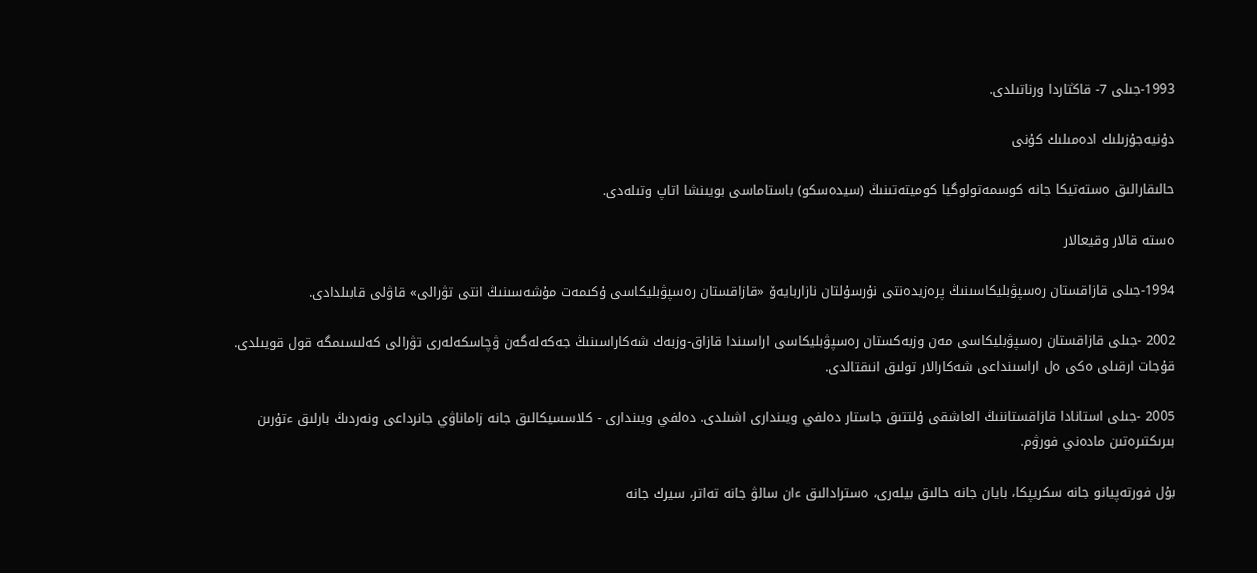1993-جىلى 7- قاڭتاردا ورناتىلدى.

دۇنيەجۇزىلىك ادەمىلىك كۇنى

حالىقارالىق ەستەتيكا جانە كوسمەتولوگيا كوميتەتىنىڭ (سيدەسكو) باستاماسى بويىنشا اتاپ وتىلەدى.

ەستە قالار وقيعالار

1994-جىلى قازاقستان رەسپۋبليكاسىنىڭ پرەزيدەنتى نۇرسۇلتان نازاربايەۆ «قازاقستان رەسپۋبليكاسى ۇكىمەت مۇشەسىنىڭ انتى تۋرالى» قاۋلى قابىلدادى.

2002 -جىلى قازاقستان رەسپۋبليكاسى مەن وزبەكستان رەسپۋبليكاسى اراسىندا قازاق-وزبەك شەكاراسىنىڭ جەكەلەگەن ۋچاسكەلەرى تۋرالى كەلىسىمگە قول قويىلدى. قۇجات ارقىلى ەكى ەل اراسىنداعى شەكارالار تولىق انىقتالدى.

2005 -جىلى استانادا قازاقستاننىڭ العاشقى ۇلتتىق جاستار دەلفي ويىندارى اشىلدى. دەلفي ويىندارى - كلاسسيكالىق جانە زاماناۋي جانرداعى ونەردىڭ بارلىق ءتۇرىن بىرىكتىرەتىن مادەني فورۋم.

بۇل فورتەپيانو جانە سكريپكا، بايان جانە حالىق بيلەرى، ەسترادالىق ءان سالۋ جانە تەاتر، سيرك جانە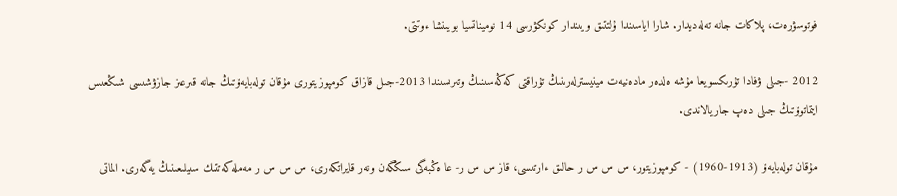فوتوسۋرەت، پلاكات جانە تەلەديدار. شارا اياسىندا ۇلتتىق ويىندار كونكۋرسى 14 نوميناتسيا بويىنشا ءوتتى.

2012 -جىلى ۋفادا تۇرىكسويعا مۇشە ەلدەر مادەنيەت مينيسترلەرىنىڭ تۇراقتى كەڭەسىنىڭ وتىرىسىندا 2013-جىل قازاق كومپوزيتورى مۇقان تولەبايەۆتىڭ جانە قىرعىز جازۋشىسى شىڭعىس ايتماتوۆتىڭ جىلى دەپ جاريالاندى.

مۇقان تولەبايەۆ (1913-1960) - كومپوزيتور، س س س ر حالىق ءارتىسى، قاز س س ر- عا ەڭبەگى سىڭگەن ونەر قايراتكەرى، س س س ر مەملەكەتتىك سىيلىعىنىڭ يەگەرى. الماتى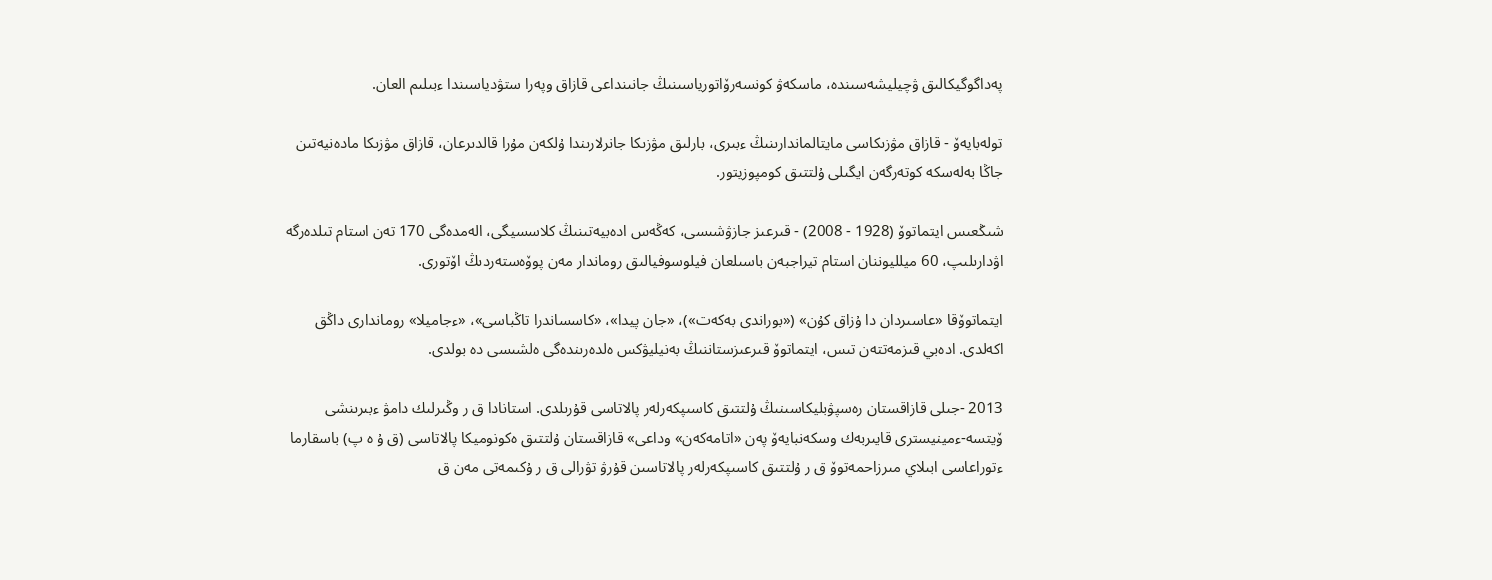پەداگوگيكالىق ۋچيليشەسىندە، ماسكەۋ كونسەرۆاتورياسىنىڭ جانىنداعى قازاق وپەرا ستۋدياسىندا ءبىلىم العان.

تولەبايەۆ - قازاق مۋزىكاسى مايتالماندارىنىڭ ءبىرى، بارلىق مۋزىكا جانرلارىندا ۇلكەن مۇرا قالدىرعان، قازاق مۋزىكا مادەنيەتىن جاڭا بەلەسكە كوتەرگەن ايگىلى ۇلتتىق كومپوزيتور.

شىڭعىس ايتماتوۆ (1928 - 2008) - قىرعىز جازۋشىسى، كەڭەس ادەبيەتىنىڭ كلاسسيگى، الەمدەگى 170 تەن استام تىلدەرگە اۋدارىلىپ، 60 ميلليوننان استام تيراجبەن باسىلعان فيلوسوفيالىق روماندار مەن پوۆەستەردىڭ اۆتورى.

ايتماتوۆقا «عاسىردان دا ۇزاق كۇن» («بوراندى بەكەت»)، «جان پيدا»، «كاسساندرا تاڭباسى»، «ءجاميلا» روماندارى داڭق اكەلدى. ادەبي قىزمەتتەن تىس، ايتماتوۆ قىرعىزستاننىڭ بەنيليۋكس ەلدەرىندەگى ەلشىسى دە بولدى.

2013 -جىلى قازاقستان رەسپۋبليكاسىنىڭ ۇلتتىق كاسىپكەرلەر پالاتاسى قۇرىلدى. استانادا ق ر وڭىرلىك دامۋ ءبىرىنشى ۆيتسە-ءمينيسترى قايىربەك وسكەنبايەۆ پەن «اتامەكەن» وداعى» قازاقستان ۇلتتىق ەكونوميكا پالاتاسى (ق ۇ ە پ) باسقارما ءتوراعاسى ابىلاي مىرزاحمەتوۆ ق ر ۇلتتىق كاسىپكەرلەر پالاتاسىن قۇرۋ تۋرالى ق ر ۇكىمەتى مەن ق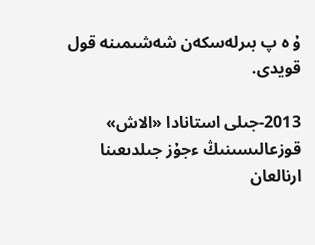ۇ ە پ بىرلەسكەن شەشىمىنە قول قويدى.

2013-جىلى استانادا «الاش» قوزعالىسىنىڭ ءجۇز جىلدىعىنا ارنالعان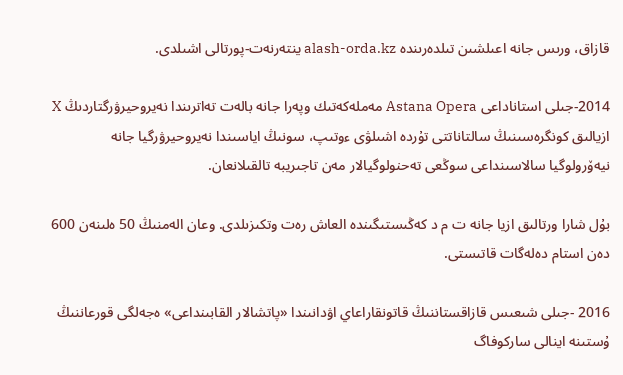قازاق، ورىس جانە اعىلشىن تىلدەرىندە alash-orda.kz ينتەرنەت-پورتالى اشىلدى.

2014-جىلى استاناداعى Astana Opera مەملەكەتىك وپەرا جانە بالەت تەاترىندا نەيروحيرۋرگتاردىڭ X ازيالىق كونگرەسىنىڭ سالتاناتتى تۇردە اشىلۋى ءوتىپ، سونىڭ اياسىندا نەيروحيرۋرگيا جانە نيەۆرولوگيا سالاسىنداعى سوڭعى تەحنولوگيالار مەن تاجىريبە تالقىلانعان.

بۇل شارا ورتالىق ازيا جانە ت م د كەڭىستىگىندە العاش رەت وتكىزىلدى. وعان الەمنىڭ 50 ەلىنەن 600 دەن استام دەلەگات قاتىستى.

2016 -جىلى شىعىس قازاقستاننىڭ قاتونقاراعاي اۋدانىندا «پاتشالار القابىنداعى» ەجەلگى قورعاننىڭ ۇستىنە اينالى ساركوفاگ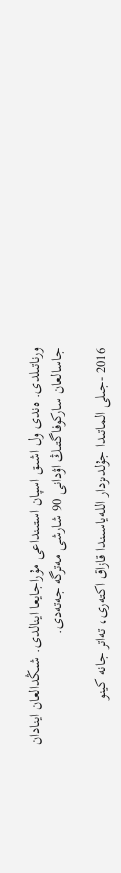ورناتىلدى. ەندى ول اشىق اسپان استىنداعى مۇراجايعا اينالدى. شىڭدالعان اينادان جاسالعان ساركوفاگتىڭ اۋدانى 90 شارشى مەترگە جەتەدى.

2016 -جىلى الماتىدا جۇلدىزدار اللەياسىندا قازاق اكتەرى، تەاتر جانە كينو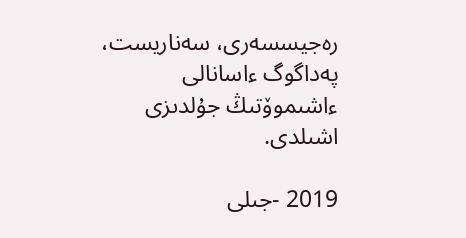رەجيسسەرى، سەناريست، پەداگوگ ءاسانالى ءاشىموۆتىڭ جۇلدىزى اشىلدى.

2019 -جىلى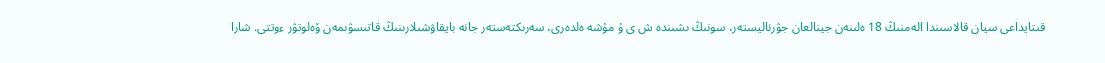قىتايداعى سيان قالاسىندا الەمنىڭ 18 ەلىنەن جينالعان جۋرناليستەر، سونىڭ ىشىندە ش ى ۇ مۇشە ەلدەرى، سەرىكتەستەر جانە بايقاۋشىلارىنىڭ قاتىسۋىمەن ۆەلوتۋر ءوتتى. شارا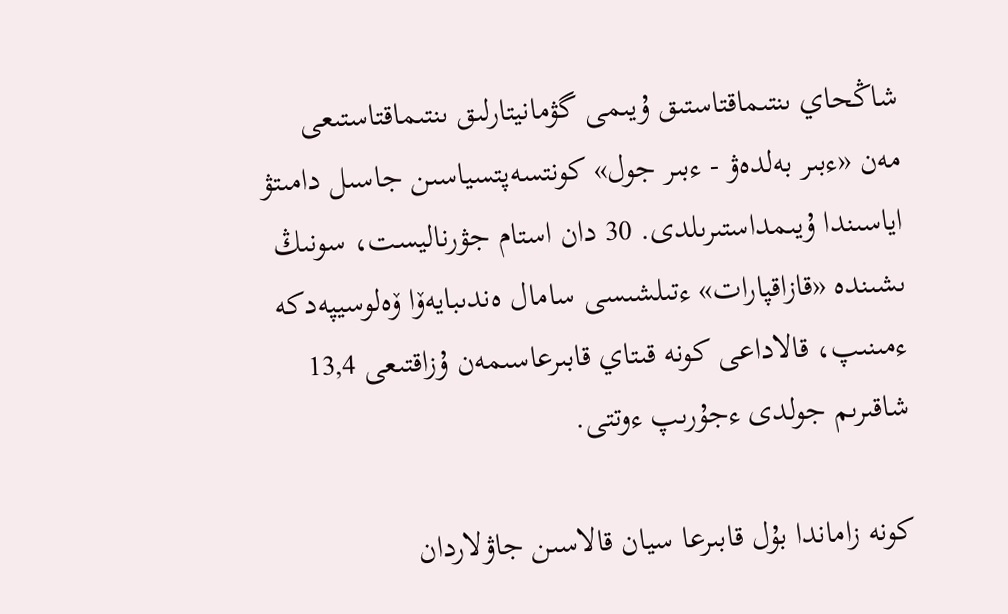شاڭحاي ىنتىماقتاستىق ۇيىمى گۋمانيتارلىق ىنتىماقتاستىعى مەن «ءبىر بەلدەۋ - ءبىر جول» كونتسەپتسياسىن جاسىل دامىتۋ اياسىندا ۇيىمداستىرىلدى. 30 دان استام جۋرناليست، سونىڭ ىشىندە «قازاقپارات» ءتىلشىسى سامال ەندىبايەۆا ۆەلوسيپەدكە ءمىنىپ، قالاداعى كونە قىتاي قابىرعاسىمەن ۇزاقتىعى 13,4 شاقىرىم جولدى ءجۇرىپ ءوتتى.

كونە زاماندا بۇل قابىرعا سيان قالاسىن جاۋلاردان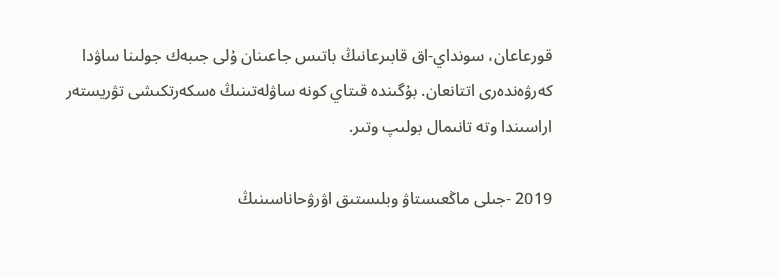قورعاعان، سونداي-اق قابىرعانىڭ باتىس جاعىنان ۇلى جىبەك جولىنا ساۋدا كەرۋەندەرى اتتانعان. بۇگىندە قىتاي كونە ساۋلەتىنىڭ ەسكەرتكىشى تۋريستەر اراسىندا وتە تانىمال بولىپ وتىر.

2019 -جىلى ماڭعىستاۋ وبلىستىق اۋرۋحاناسىنىڭ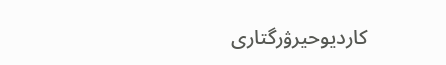كارديوحيرۋرگتارى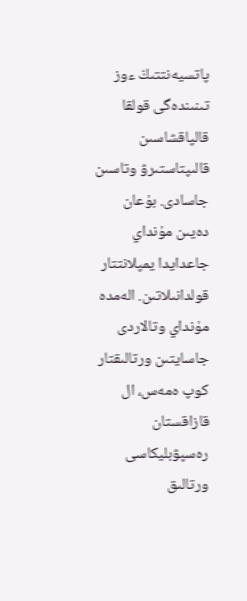پاتسيەنتتىڭ ءوز تىنىندەگى قولقا قالپاقشاسىن قالىپتاستىرۋ وتاسىن جاسادى. بۇعان دەيىن مۇنداي جاعدايدا يمپلانتتار قولدانىلاتىن. الەمدە مۇنداي وتالاردى جاسايتىن ورتالىقتار كوپ ەمەس، ال قازاقستان رەسپۋبليكاسى ورتالىق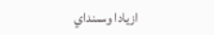ازيادا وسىنداي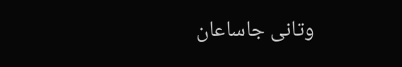وتانى جاساعان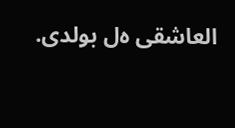العاشقى ەل بولدى.